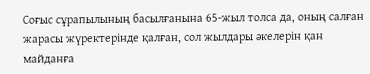Соғыс сұрапылының басылғанына 65-жыл толса да, оның салған жарасы жүректерінде қалған, сол жылдары әкелерін қан майданға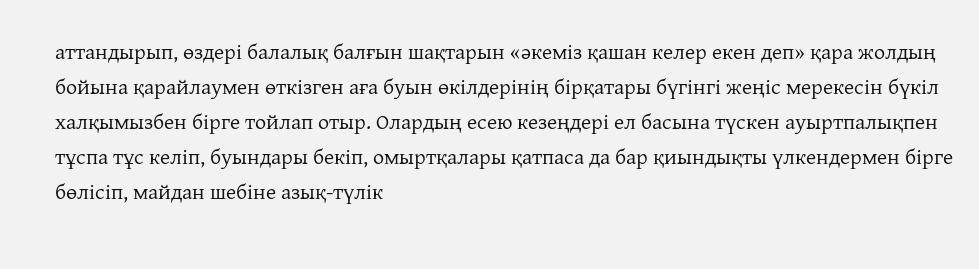аттандырып, өздері балалық балғын шақтарын «әкеміз қашан келер екен деп» қара жолдың бойына қарайлаумен өткізген аға буын өкілдерінің бірқатары бүгінгі жеңіс мерекесін бүкіл халқымызбен бірге тойлап отыр. Олардың есею кезеңдері ел басына түскен ауыртпалықпен тұспа тұс келіп, буындары бекіп, омыртқалары қатпаса да бар қиындықты үлкендермен бірге бөлісіп, майдан шебіне азық-түлік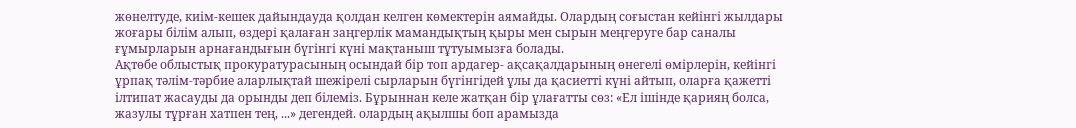жөнелтуде, киім-кешек дайындауда қолдан келген көмектерін аямайды. Олардың соғыстан кейінгі жылдары жоғары білім алып, өздері қалаған заңгерлік мамандықтың қыры мен сырын меңгеруге бар саналы ғұмырларын арнағандығын бүгінгі күні мақтаныш тұтуымызға болады.
Ақтөбе облыстық прокуратурасының осындай бір топ ардагер- ақсақалдарының өнегелі өмірлерін, кейінгі ұрпақ тәлім-тәрбие аларлықтай шежірелі сырларын бүгінгідей ұлы да қасиетті күні айтып, оларға қажетті ілтипат жасауды да орынды деп білеміз. Бұрыннан келе жатқан бір ұлағатты сөз: «Ел ішінде қарияң болса, жазулы тұрған хатпен тең, ...» дегендей. олардың ақылшы боп арамызда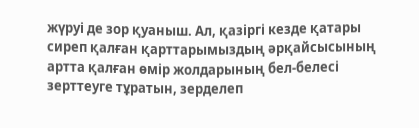жүруі де зор қуаныш. Ал, қазіргі кезде қатары сиреп қалған қарттарымыздың әрқайсысының артта қалған өмір жолдарының бел-белесі зерттеуге тұратын, зерделеп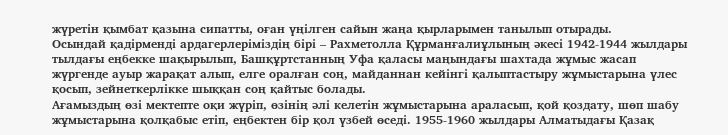жүретін қымбат қазына сипатты, оған үңілген сайын жаңа қырларымен танылып отырады.
Осындай қадірменді ардагерлеріміздің бірі – Рахметолла Құрманғалиұлының әкесі 1942-1944 жылдары тылдағы еңбекке шақырылып, Башқұртстанның Уфа қаласы маңындағы шахтада жұмыс жасап жүргенде ауыр жарақат алып, елге оралған соң, майданнан кейінгі қалыптастыру жұмыстарына үлес қосып, зейнеткерлікке шыққан соң қайтыс болады.
Ағамыздың өзі мектепте оқи жүріп, өзінің әлі келетін жұмыстарына араласып, қой қоздату, шөп шабу жұмыстарына қолқабыс етіп, еңбектен бір қол үзбей өседі. 1955-1960 жылдары Алматыдағы Қазақ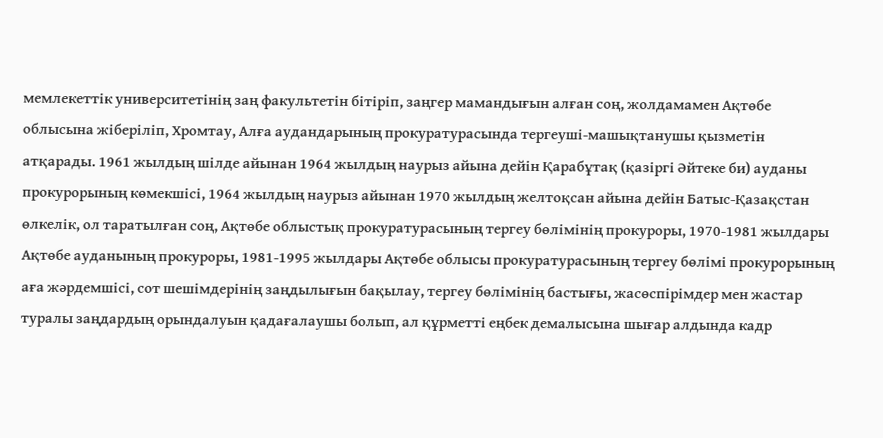мемлекеттік университетінің заң факультетін бітіріп, заңгер мамандығын алған соң, жолдамамен Ақтөбе облысына жіберіліп, Хромтау, Алға аудандарының прокуратурасында тергеуші-машықтанушы қызметін атқарады. 1961 жылдың шілде айынан 1964 жылдың наурыз айына дейін Қарабұтақ (қазіргі Әйтеке би) ауданы прокурорының көмекшісі, 1964 жылдың наурыз айынан 1970 жылдың желтоқсан айына дейін Батыс-Қазақстан өлкелік, ол таратылған соң, Ақтөбе облыстық прокуратурасының тергеу бөлімінің прокуроры, 1970-1981 жылдары Ақтөбе ауданының прокуроры, 1981-1995 жылдары Ақтөбе облысы прокуратурасының тергеу бөлімі прокурорының аға жәрдемшісі, сот шешімдерінің заңдылығын бақылау, тергеу бөлімінің бастығы, жасөспірімдер мен жастар туралы заңдардың орындалуын қадағалаушы болып, ал құрметті еңбек демалысына шығар алдында кадр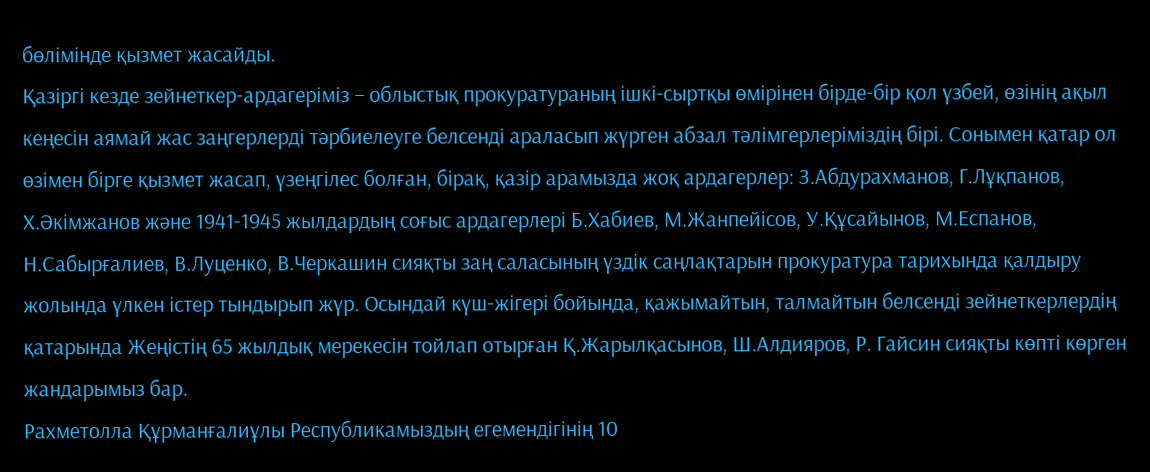бөлімінде қызмет жасайды.
Қазіргі кезде зейнеткер-ардагеріміз – облыстық прокуратураның ішкі-сыртқы өмірінен бірде-бір қол үзбей, өзінің ақыл кеңесін аямай жас заңгерлерді тәрбиелеуге белсенді араласып жүрген абзал тәлімгерлеріміздің бірі. Сонымен қатар ол өзімен бірге қызмет жасап, үзеңгілес болған, бірақ, қазір арамызда жоқ ардагерлер: З.Абдурахманов, Г.Лұқпанов, Х.Әкімжанов және 1941-1945 жылдардың соғыс ардагерлері Б.Хабиев, М.Жанпейісов, У.Құсайынов, М.Еспанов, Н.Сабырғалиев, В.Луценко, В.Черкашин сияқты заң саласының үздік саңлақтарын прокуратура тарихында қалдыру жолында үлкен істер тындырып жүр. Осындай күш-жігері бойында, қажымайтын, талмайтын белсенді зейнеткерлердің қатарында Жеңістің 65 жылдық мерекесін тойлап отырған Қ.Жарылқасынов, Ш.Алдияров, Р. Гайсин сияқты көпті көрген жандарымыз бар.
Рахметолла Құрманғалиұлы Республикамыздың егемендігінің 10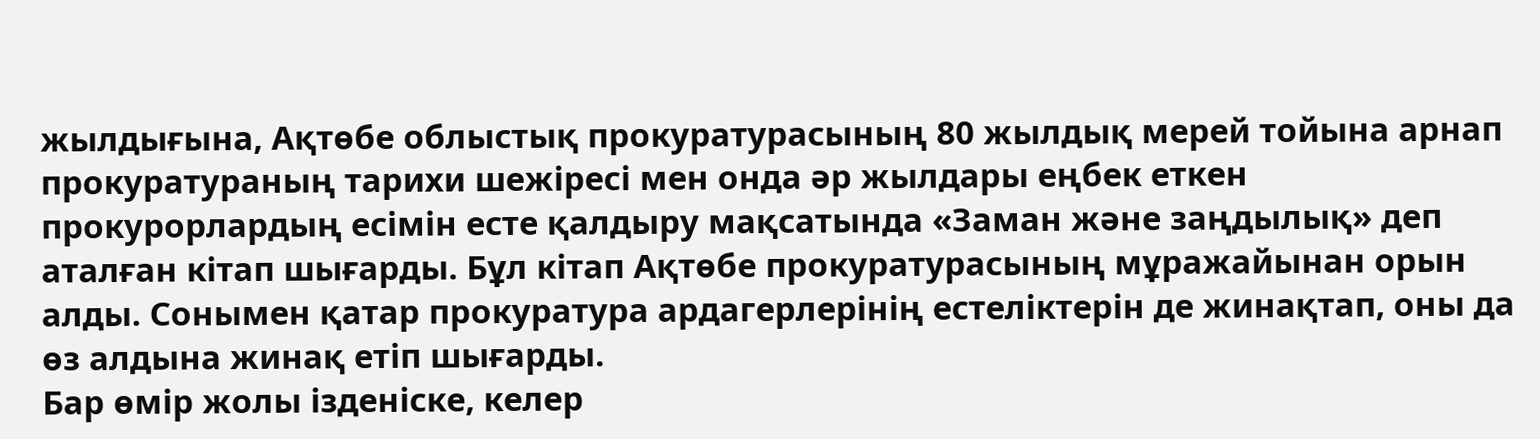жылдығына, Ақтөбе облыстық прокуратурасының 80 жылдық мерей тойына арнап прокуратураның тарихи шежіресі мен онда әр жылдары еңбек еткен прокурорлардың есімін есте қалдыру мақсатында «Заман және заңдылық» деп аталған кітап шығарды. Бұл кітап Ақтөбе прокуратурасының мұражайынан орын алды. Сонымен қатар прокуратура ардагерлерінің естеліктерін де жинақтап, оны да өз алдына жинақ етіп шығарды.
Бар өмір жолы ізденіске, келер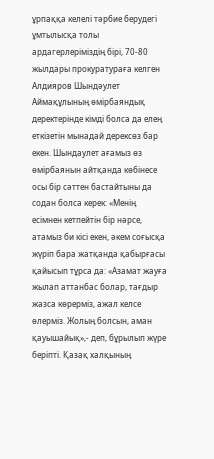ұрпаққа келелі тәрбие берудегі ұмтылысқа толы ардагерлеріміздің бірі, 70-80 жылдары прокуратураға келген Алдияров Шындәулет Аймақұлының өмірбаяндық деректерінде кімді болса да елең еткізетін мынадай дерексөз бар екен. Шындаулет ағамыз өз өмірбаянын айтқанда көбінесе осы бір сәттен бастайтыны да содан болса керек: «Менің есімнен кетпейтін бір нәрсе, атамыз би кісі екен, әкем соғысқа жүріп бара жатқанда қабырғасы қайысып тұрса да: «Азамат жауға жылап аттанбас болар, тағдыр жазса көрерміз, ажал келсе өлерміз. Жолың болсын, аман қауышайық»,- деп, бұрылып жүре беріпті. Қазақ халқының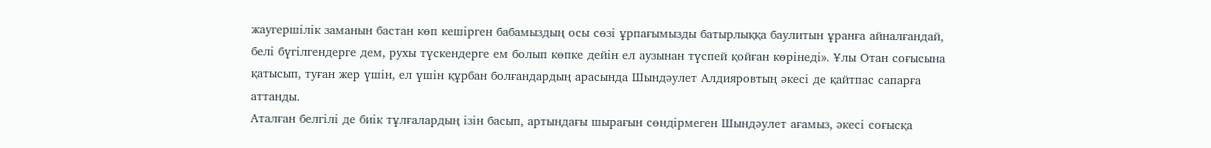жаугершілік заманын бастан көп кешірген бабамыздың осы сөзі ұрпағымызды батырлыққа баулитын ұранға айналғандай, белі бүгілгендерге дем, рухы түскендерге ем болып көпке дейін ел аузынан түспей қойған көрінеді». Ұлы Отан соғысына қатысып, туған жер үшін, ел үшін құрбан болғандардың арасында Шындәулет Алдияровтың әкесі де қайтпас сапарға аттанды.
Аталған белгілі де биік тұлғалардың ізін басып, артындағы шырағын сөндірмеген Шындәулет ағамыз, әкесі соғысқа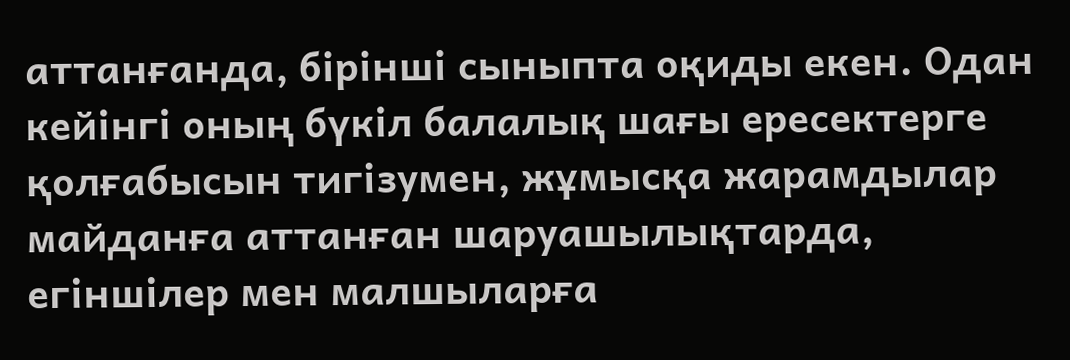аттанғанда, бірінші сыныпта оқиды екен. Одан кейінгі оның бүкіл балалық шағы ересектерге қолғабысын тигізумен, жұмысқа жарамдылар майданға аттанған шаруашылықтарда, егіншілер мен малшыларға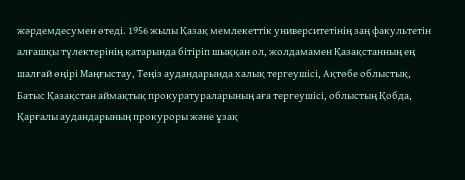жәрдемдесумен өтеді. 1956 жылы Қазақ мемлекеттік университетінің заң факультетін алғашқы түлектерінің қатарында бітіріп шыққан ол, жолдамамен Қазақстанның ең шалғай өңірі Маңғыстау, Теңіз аудандарында халық тергеушісі, Ақтөбе облыстық, Батыс Қазақстан аймақтық прокуратураларының аға тергеушісі, облыстың Қобда, Қарғалы аудандарының прокуроры және ұзақ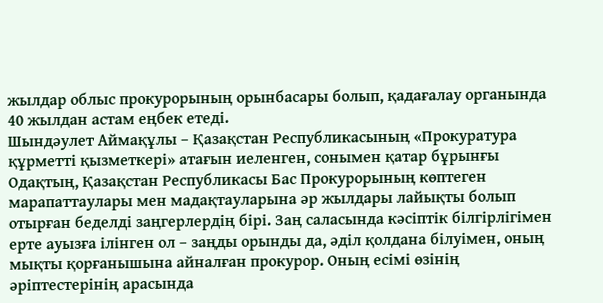жылдар облыс прокурорының орынбасары болып, қадағалау органында 40 жылдан астам еңбек етеді.
Шындәулет Аймақұлы – Қазақстан Республикасының «Прокуратура құрметті қызметкері» атағын иеленген, сонымен қатар бұрынғы Одақтың, Қазақстан Республикасы Бас Прокурорының көптеген марапаттаулары мен мадақтауларына әр жылдары лайықты болып отырған беделді заңгерлердің бірі. Заң саласында кәсіптік білгірлігімен ерте ауызға ілінген ол – заңды орынды да, әділ қолдана білуімен, оның мықты қорғанышына айналған прокурор. Оның есімі өзінің әріптестерінің арасында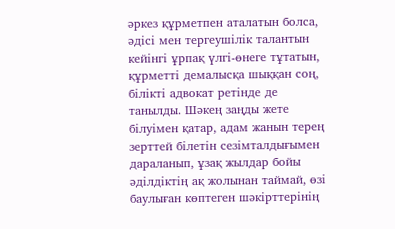әркез құрметпен аталатын болса, әдісі мен тергеушілік талантын кейінгі ұрпақ үлгі-өнеге тұтатын, құрметті демалысқа шыққан соң, білікті адвокат ретінде де танылды. Шәкең заңды жете білуімен қатар, адам жанын терең зерттей білетін сезімталдығымен дараланып, ұзақ жылдар бойы әділдіктің ақ жолынан таймай, өзі баулыған көптеген шәкірттерінің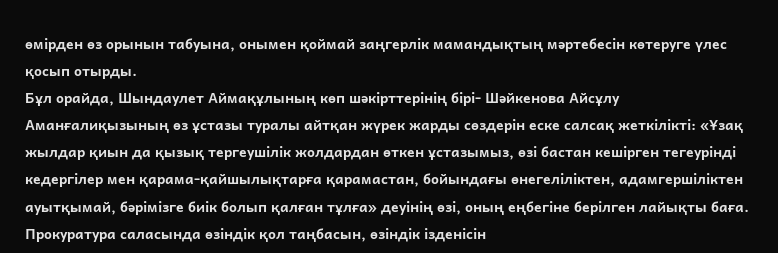өмірден өз орынын табуына, онымен қоймай заңгерлік мамандықтың мәртебесін көтеруге үлес қосып отырды.
Бұл орайда, Шындаулет Аймақұлының көп шәкірттерінің бірі- Шәйкенова Айсұлу Аманғалиқызының өз ұстазы туралы айтқан жүрек жарды сөздерін еске салсақ жеткілікті: «Ұзақ жылдар қиын да қызық тергеушілік жолдардан өткен ұстазымыз, өзі бастан кешірген тегеурінді кедергілер мен қарама-қайшылықтарға қарамастан, бойындағы өнегеліліктен, адамгершіліктен ауытқымай, бәрімізге биік болып қалған тұлға» деуінің өзі, оның еңбегіне берілген лайықты баға.
Прокуратура саласында өзіндік қол таңбасын, өзіндік ізденісін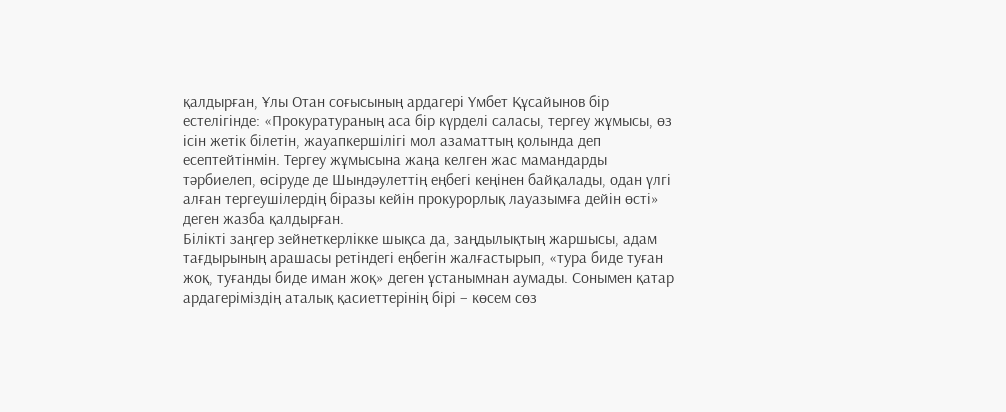қалдырған, Ұлы Отан соғысының ардагері Үмбет Құсайынов бір естелігінде: «Прокуратураның аса бір күрделі саласы, тергеу жұмысы, өз ісін жетік білетін, жауапкершілігі мол азаматтың қолында деп есептейтінмін. Тергеу жұмысына жаңа келген жас мамандарды тәрбиелеп, өсіруде де Шындәулеттің еңбегі кеңінен байқалады, одан үлгі алған тергеушілердің біразы кейін прокурорлық лауазымға дейін өсті» деген жазба қалдырған.
Білікті заңгер зейнеткерлікке шықса да, заңдылықтың жаршысы, адам тағдырының арашасы ретіндегі еңбегін жалғастырып, «тура биде туған жоқ, туғанды биде иман жоқ» деген ұстанымнан аумады. Сонымен қатар ардагеріміздің аталық қасиеттерінің бірі – көсем сөз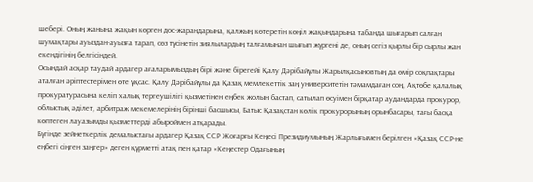шебері. Оның жанына жақын көрген дос-жарандарына, қалжың көтеретін көңіл жақындарына табанда шығарып салған шумақтары ауыздан-ауызға тарап, сөз түсінетін зиялылардың талғамынан шығып жүргені де, оның сегіз қырлы бір сырлы жан екендігінің белгісіндей.
Осындай асқар таудай ардагер ағаларымыздың бірі және бірегейі Қалу Дәрібайұлы Жарылқасыновтың да өмір соқпақтары аталған әріптестерімен өте ұқсас. Қалу Дәрібайұлы да Қазақ мемлекеттік заң университетін тәмамдаған соң, Ақтөбе қалалық прокуратурасына келіп халық тергеушілігі қызметінен еңбек жолын бастап, сатылап өсуімен бірқатар аудандарда прокурор, облыстық әділет, арбитраж мекемелерінің бірінші басшысы, Батыс Қазақстан көлік прокурорының орынбасары, тағы басқа көптеген лауазымды қызметтерді абыроймен атқарады.
Бүгінде зейнеткерлік демалыстағы ардагер Қазақ ССР Жоғарғы Кеңесі Президиумының Жарлығымен берілген «Қазақ ССР-не еңбегі сіңген заңгер» деген құрметті атақ пен қатар «Кеңестер Одағының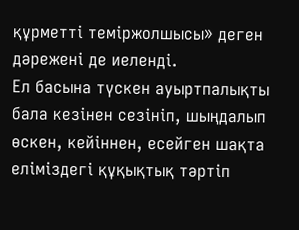құрметті теміржолшысы» деген дәрежені де иеленді.
Ел басына түскен ауыртпалықты бала кезінен сезініп, шыңдалып өскен, кейіннен, есейген шақта еліміздегі құқықтық тәртіп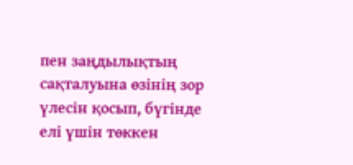пен заңдылықтың сақталуына өзінің зор үлесін қосып, бүгінде елі үшін төккен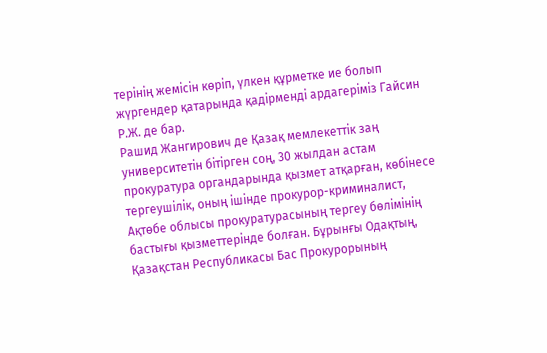терінің жемісін көріп, үлкен құрметке ие болып жүргендер қатарында қадірменді ардагеріміз Гайсин Р.Ж. де бар.
Рашид Жангирович де Қазақ мемлекеттік заң университетін бітірген соң, 30 жылдан астам прокуратура органдарында қызмет атқарған, көбінесе тергеушілік, оның ішінде прокурор-криминалист, Ақтөбе облысы прокуратурасының тергеу бөлімінің бастығы қызметтерінде болған. Бұрынғы Одақтың, Қазақстан Республикасы Бас Прокурорының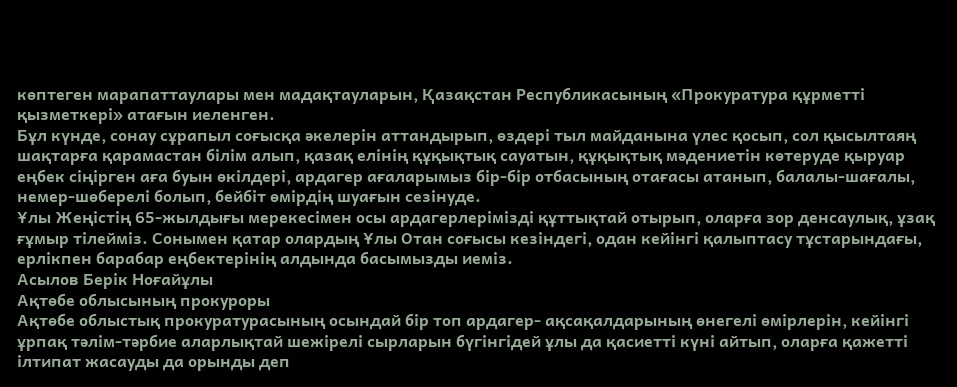көптеген марапаттаулары мен мадақтауларын, Қазақстан Республикасының «Прокуратура құрметті қызметкері» атағын иеленген.
Бұл күнде, сонау сұрапыл соғысқа әкелерін аттандырып, өздері тыл майданына үлес қосып, сол қысылтаяң шақтарға қарамастан білім алып, қазақ елінің құқықтық сауатын, құқықтық мәдениетін көтеруде қыруар еңбек сіңірген аға буын өкілдері, ардагер ағаларымыз бір-бір отбасының отағасы атанып, балалы-шағалы, немер-шөберелі болып, бейбіт өмірдің шуағын сезінуде.
Ұлы Жеңістің 65-жылдығы мерекесімен осы ардагерлерімізді құттықтай отырып, оларға зор денсаулық, ұзақ ғұмыр тілейміз. Сонымен қатар олардың Ұлы Отан соғысы кезіндегі, одан кейінгі қалыптасу тұстарындағы, ерлікпен барабар еңбектерінің алдында басымызды иеміз.
Асылов Берік Ноғайұлы
Ақтөбе облысының прокуроры
Ақтөбе облыстық прокуратурасының осындай бір топ ардагер- ақсақалдарының өнегелі өмірлерін, кейінгі ұрпақ тәлім-тәрбие аларлықтай шежірелі сырларын бүгінгідей ұлы да қасиетті күні айтып, оларға қажетті ілтипат жасауды да орынды деп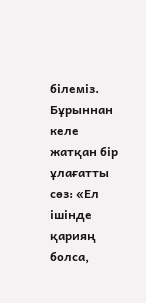білеміз. Бұрыннан келе жатқан бір ұлағатты сөз: «Ел ішінде қарияң болса,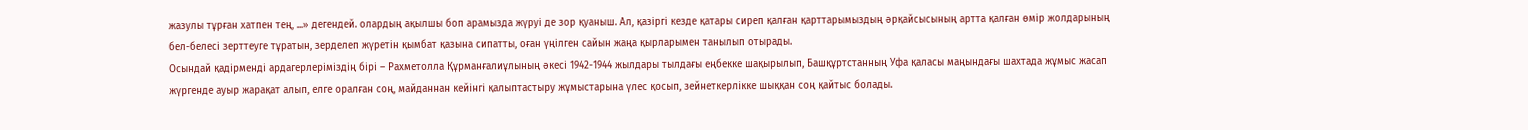жазулы тұрған хатпен тең, ...» дегендей. олардың ақылшы боп арамызда жүруі де зор қуаныш. Ал, қазіргі кезде қатары сиреп қалған қарттарымыздың әрқайсысының артта қалған өмір жолдарының бел-белесі зерттеуге тұратын, зерделеп жүретін қымбат қазына сипатты, оған үңілген сайын жаңа қырларымен танылып отырады.
Осындай қадірменді ардагерлеріміздің бірі – Рахметолла Құрманғалиұлының әкесі 1942-1944 жылдары тылдағы еңбекке шақырылып, Башқұртстанның Уфа қаласы маңындағы шахтада жұмыс жасап жүргенде ауыр жарақат алып, елге оралған соң, майданнан кейінгі қалыптастыру жұмыстарына үлес қосып, зейнеткерлікке шыққан соң қайтыс болады.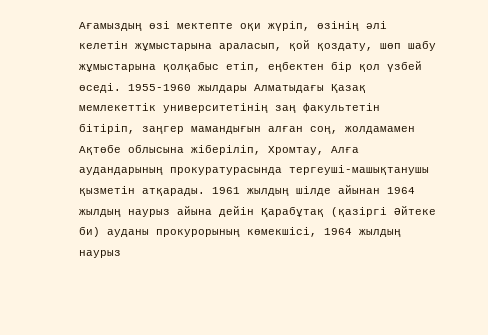Ағамыздың өзі мектепте оқи жүріп, өзінің әлі келетін жұмыстарына араласып, қой қоздату, шөп шабу жұмыстарына қолқабыс етіп, еңбектен бір қол үзбей өседі. 1955-1960 жылдары Алматыдағы Қазақ мемлекеттік университетінің заң факультетін бітіріп, заңгер мамандығын алған соң, жолдамамен Ақтөбе облысына жіберіліп, Хромтау, Алға аудандарының прокуратурасында тергеуші-машықтанушы қызметін атқарады. 1961 жылдың шілде айынан 1964 жылдың наурыз айына дейін Қарабұтақ (қазіргі Әйтеке би) ауданы прокурорының көмекшісі, 1964 жылдың наурыз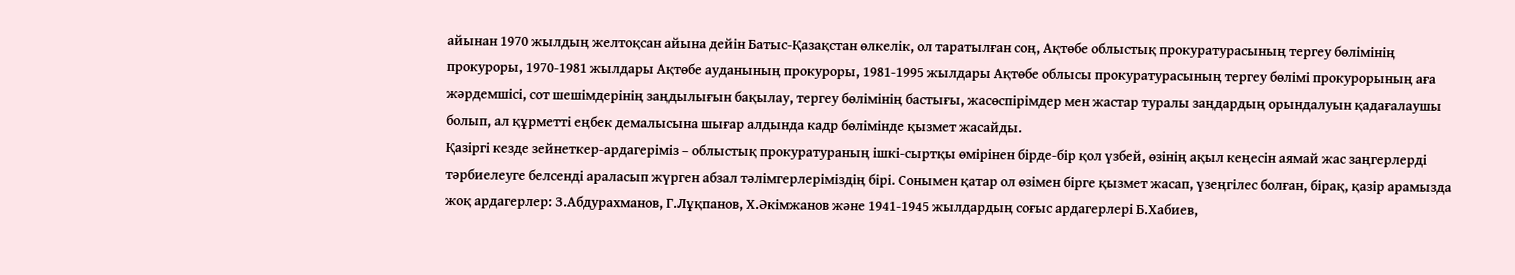айынан 1970 жылдың желтоқсан айына дейін Батыс-Қазақстан өлкелік, ол таратылған соң, Ақтөбе облыстық прокуратурасының тергеу бөлімінің прокуроры, 1970-1981 жылдары Ақтөбе ауданының прокуроры, 1981-1995 жылдары Ақтөбе облысы прокуратурасының тергеу бөлімі прокурорының аға жәрдемшісі, сот шешімдерінің заңдылығын бақылау, тергеу бөлімінің бастығы, жасөспірімдер мен жастар туралы заңдардың орындалуын қадағалаушы болып, ал құрметті еңбек демалысына шығар алдында кадр бөлімінде қызмет жасайды.
Қазіргі кезде зейнеткер-ардагеріміз – облыстық прокуратураның ішкі-сыртқы өмірінен бірде-бір қол үзбей, өзінің ақыл кеңесін аямай жас заңгерлерді тәрбиелеуге белсенді араласып жүрген абзал тәлімгерлеріміздің бірі. Сонымен қатар ол өзімен бірге қызмет жасап, үзеңгілес болған, бірақ, қазір арамызда жоқ ардагерлер: З.Абдурахманов, Г.Лұқпанов, Х.Әкімжанов және 1941-1945 жылдардың соғыс ардагерлері Б.Хабиев,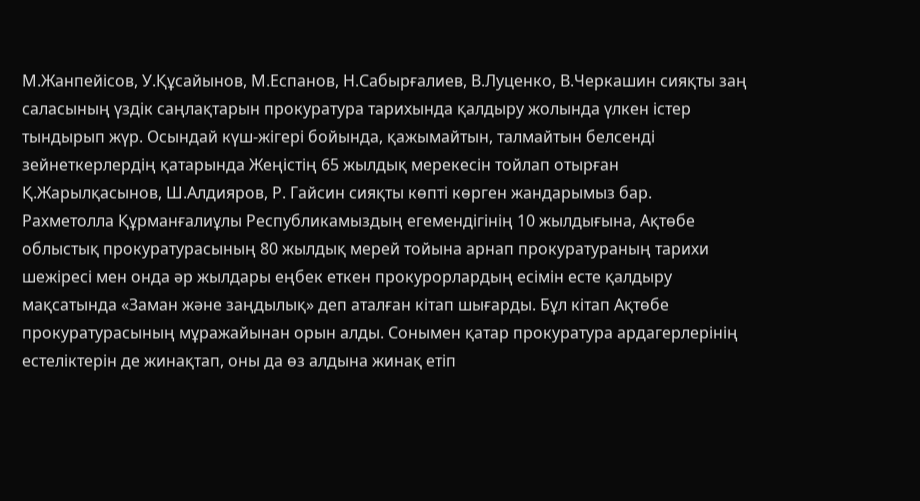М.Жанпейісов, У.Құсайынов, М.Еспанов, Н.Сабырғалиев, В.Луценко, В.Черкашин сияқты заң саласының үздік саңлақтарын прокуратура тарихында қалдыру жолында үлкен істер тындырып жүр. Осындай күш-жігері бойында, қажымайтын, талмайтын белсенді зейнеткерлердің қатарында Жеңістің 65 жылдық мерекесін тойлап отырған Қ.Жарылқасынов, Ш.Алдияров, Р. Гайсин сияқты көпті көрген жандарымыз бар.
Рахметолла Құрманғалиұлы Республикамыздың егемендігінің 10 жылдығына, Ақтөбе облыстық прокуратурасының 80 жылдық мерей тойына арнап прокуратураның тарихи шежіресі мен онда әр жылдары еңбек еткен прокурорлардың есімін есте қалдыру мақсатында «Заман және заңдылық» деп аталған кітап шығарды. Бұл кітап Ақтөбе прокуратурасының мұражайынан орын алды. Сонымен қатар прокуратура ардагерлерінің естеліктерін де жинақтап, оны да өз алдына жинақ етіп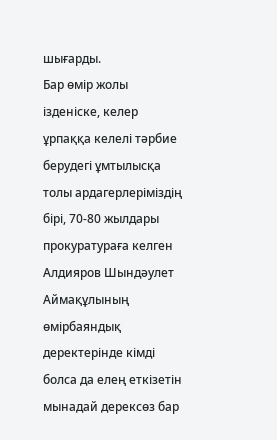шығарды.
Бар өмір жолы ізденіске, келер ұрпаққа келелі тәрбие берудегі ұмтылысқа толы ардагерлеріміздің бірі, 70-80 жылдары прокуратураға келген Алдияров Шындәулет Аймақұлының өмірбаяндық деректерінде кімді болса да елең еткізетін мынадай дерексөз бар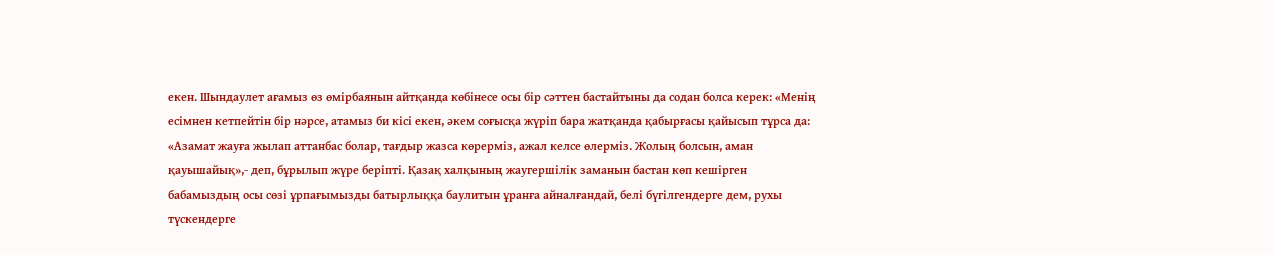екен. Шындаулет ағамыз өз өмірбаянын айтқанда көбінесе осы бір сәттен бастайтыны да содан болса керек: «Менің есімнен кетпейтін бір нәрсе, атамыз би кісі екен, әкем соғысқа жүріп бара жатқанда қабырғасы қайысып тұрса да: «Азамат жауға жылап аттанбас болар, тағдыр жазса көрерміз, ажал келсе өлерміз. Жолың болсын, аман қауышайық»,- деп, бұрылып жүре беріпті. Қазақ халқының жаугершілік заманын бастан көп кешірген бабамыздың осы сөзі ұрпағымызды батырлыққа баулитын ұранға айналғандай, белі бүгілгендерге дем, рухы түскендерге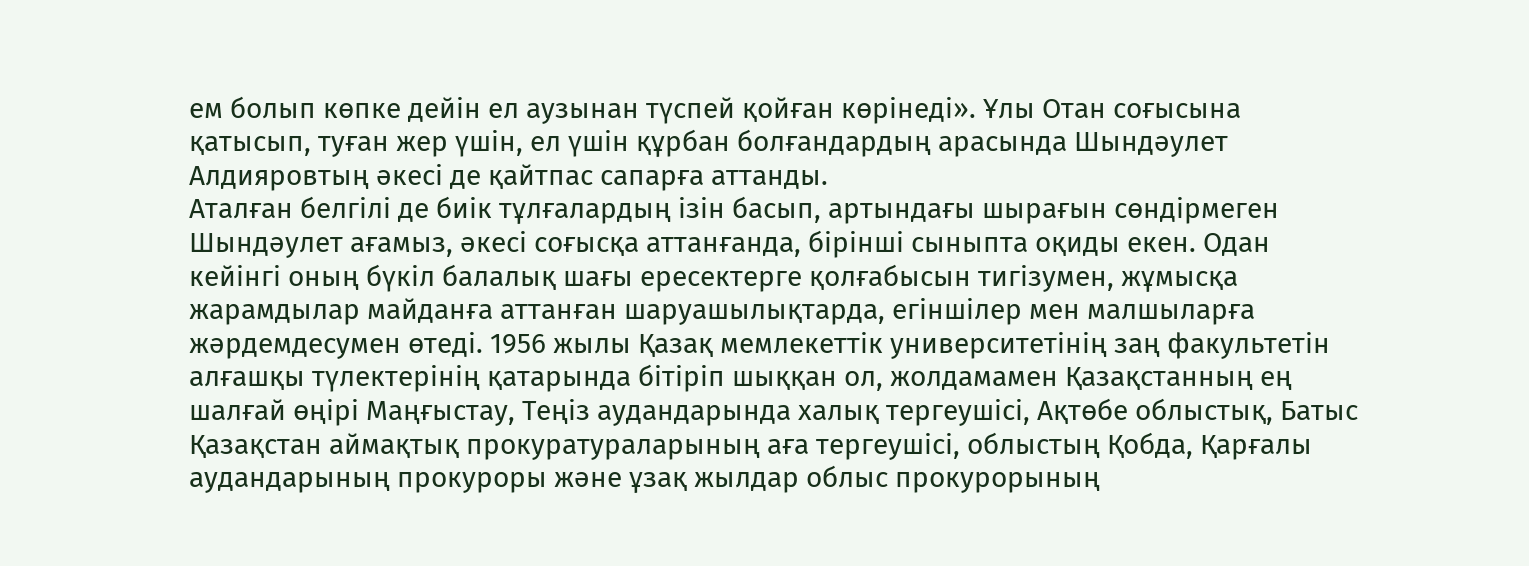ем болып көпке дейін ел аузынан түспей қойған көрінеді». Ұлы Отан соғысына қатысып, туған жер үшін, ел үшін құрбан болғандардың арасында Шындәулет Алдияровтың әкесі де қайтпас сапарға аттанды.
Аталған белгілі де биік тұлғалардың ізін басып, артындағы шырағын сөндірмеген Шындәулет ағамыз, әкесі соғысқа аттанғанда, бірінші сыныпта оқиды екен. Одан кейінгі оның бүкіл балалық шағы ересектерге қолғабысын тигізумен, жұмысқа жарамдылар майданға аттанған шаруашылықтарда, егіншілер мен малшыларға жәрдемдесумен өтеді. 1956 жылы Қазақ мемлекеттік университетінің заң факультетін алғашқы түлектерінің қатарында бітіріп шыққан ол, жолдамамен Қазақстанның ең шалғай өңірі Маңғыстау, Теңіз аудандарында халық тергеушісі, Ақтөбе облыстық, Батыс Қазақстан аймақтық прокуратураларының аға тергеушісі, облыстың Қобда, Қарғалы аудандарының прокуроры және ұзақ жылдар облыс прокурорының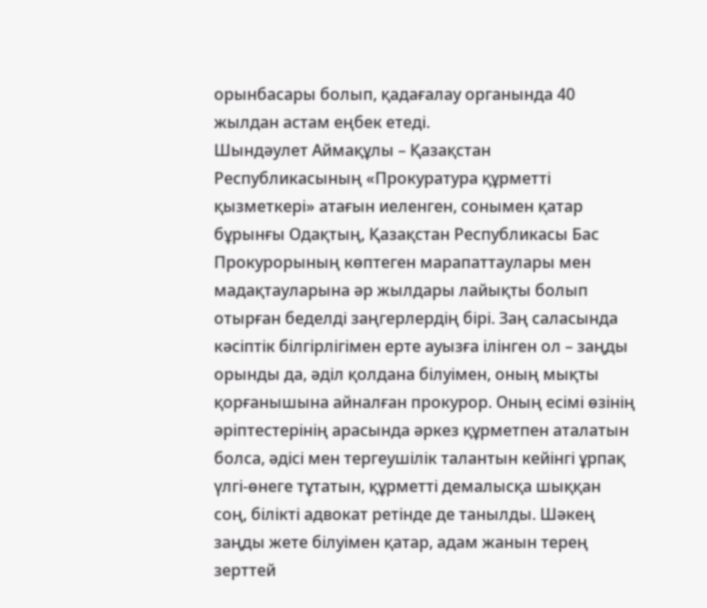орынбасары болып, қадағалау органында 40 жылдан астам еңбек етеді.
Шындәулет Аймақұлы – Қазақстан Республикасының «Прокуратура құрметті қызметкері» атағын иеленген, сонымен қатар бұрынғы Одақтың, Қазақстан Республикасы Бас Прокурорының көптеген марапаттаулары мен мадақтауларына әр жылдары лайықты болып отырған беделді заңгерлердің бірі. Заң саласында кәсіптік білгірлігімен ерте ауызға ілінген ол – заңды орынды да, әділ қолдана білуімен, оның мықты қорғанышына айналған прокурор. Оның есімі өзінің әріптестерінің арасында әркез құрметпен аталатын болса, әдісі мен тергеушілік талантын кейінгі ұрпақ үлгі-өнеге тұтатын, құрметті демалысқа шыққан соң, білікті адвокат ретінде де танылды. Шәкең заңды жете білуімен қатар, адам жанын терең зерттей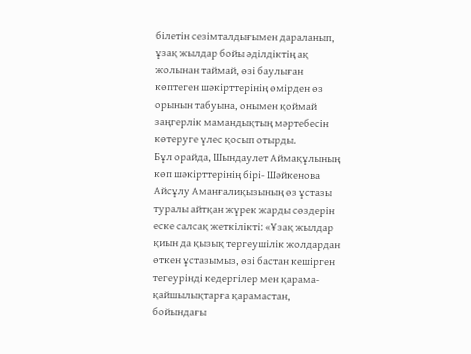білетін сезімталдығымен дараланып, ұзақ жылдар бойы әділдіктің ақ жолынан таймай, өзі баулыған көптеген шәкірттерінің өмірден өз орынын табуына, онымен қоймай заңгерлік мамандықтың мәртебесін көтеруге үлес қосып отырды.
Бұл орайда, Шындаулет Аймақұлының көп шәкірттерінің бірі- Шәйкенова Айсұлу Аманғалиқызының өз ұстазы туралы айтқан жүрек жарды сөздерін еске салсақ жеткілікті: «Ұзақ жылдар қиын да қызық тергеушілік жолдардан өткен ұстазымыз, өзі бастан кешірген тегеурінді кедергілер мен қарама-қайшылықтарға қарамастан, бойындағы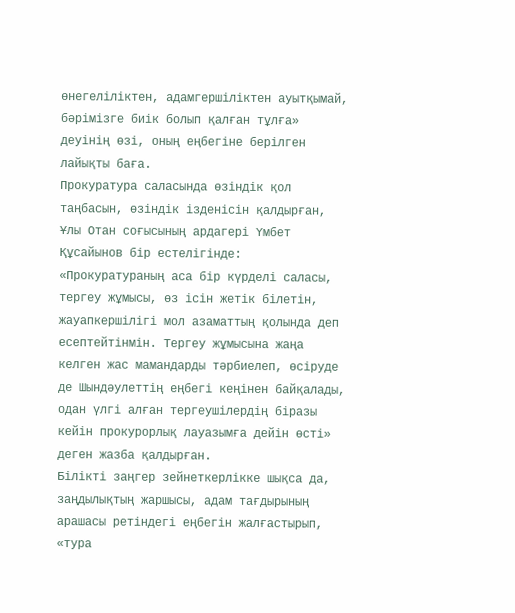өнегеліліктен, адамгершіліктен ауытқымай, бәрімізге биік болып қалған тұлға» деуінің өзі, оның еңбегіне берілген лайықты баға.
Прокуратура саласында өзіндік қол таңбасын, өзіндік ізденісін қалдырған, Ұлы Отан соғысының ардагері Үмбет Құсайынов бір естелігінде: «Прокуратураның аса бір күрделі саласы, тергеу жұмысы, өз ісін жетік білетін, жауапкершілігі мол азаматтың қолында деп есептейтінмін. Тергеу жұмысына жаңа келген жас мамандарды тәрбиелеп, өсіруде де Шындәулеттің еңбегі кеңінен байқалады, одан үлгі алған тергеушілердің біразы кейін прокурорлық лауазымға дейін өсті» деген жазба қалдырған.
Білікті заңгер зейнеткерлікке шықса да, заңдылықтың жаршысы, адам тағдырының арашасы ретіндегі еңбегін жалғастырып, «тура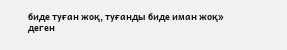биде туған жоқ, туғанды биде иман жоқ» деген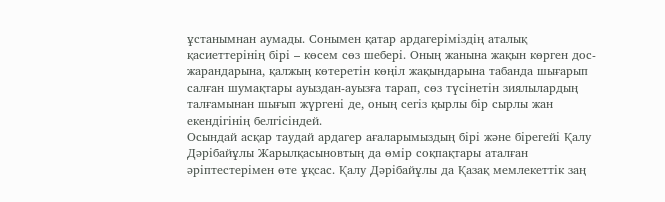ұстанымнан аумады. Сонымен қатар ардагеріміздің аталық қасиеттерінің бірі – көсем сөз шебері. Оның жанына жақын көрген дос-жарандарына, қалжың көтеретін көңіл жақындарына табанда шығарып салған шумақтары ауыздан-ауызға тарап, сөз түсінетін зиялылардың талғамынан шығып жүргені де, оның сегіз қырлы бір сырлы жан екендігінің белгісіндей.
Осындай асқар таудай ардагер ағаларымыздың бірі және бірегейі Қалу Дәрібайұлы Жарылқасыновтың да өмір соқпақтары аталған әріптестерімен өте ұқсас. Қалу Дәрібайұлы да Қазақ мемлекеттік заң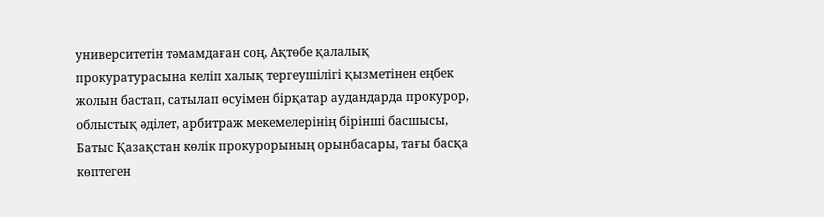университетін тәмамдаған соң, Ақтөбе қалалық прокуратурасына келіп халық тергеушілігі қызметінен еңбек жолын бастап, сатылап өсуімен бірқатар аудандарда прокурор, облыстық әділет, арбитраж мекемелерінің бірінші басшысы, Батыс Қазақстан көлік прокурорының орынбасары, тағы басқа көптеген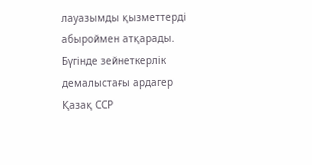лауазымды қызметтерді абыроймен атқарады.
Бүгінде зейнеткерлік демалыстағы ардагер Қазақ ССР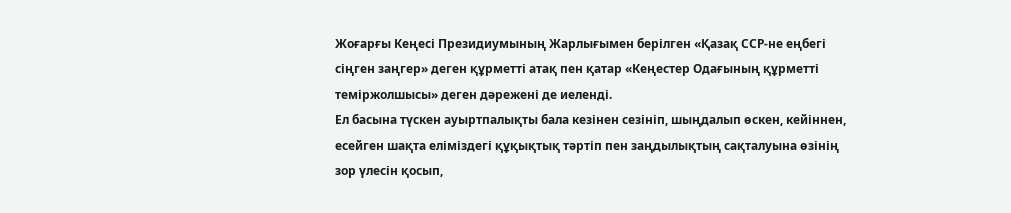Жоғарғы Кеңесі Президиумының Жарлығымен берілген «Қазақ ССР-не еңбегі сіңген заңгер» деген құрметті атақ пен қатар «Кеңестер Одағының құрметті теміржолшысы» деген дәрежені де иеленді.
Ел басына түскен ауыртпалықты бала кезінен сезініп, шыңдалып өскен, кейіннен, есейген шақта еліміздегі құқықтық тәртіп пен заңдылықтың сақталуына өзінің зор үлесін қосып,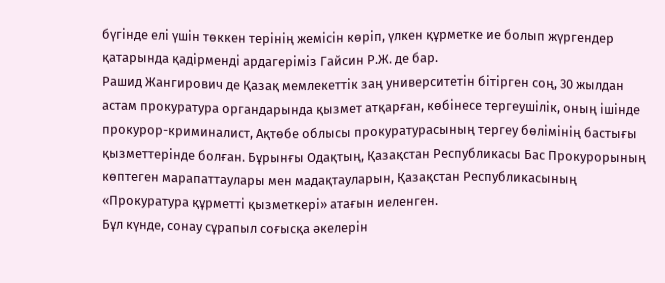бүгінде елі үшін төккен терінің жемісін көріп, үлкен құрметке ие болып жүргендер қатарында қадірменді ардагеріміз Гайсин Р.Ж. де бар.
Рашид Жангирович де Қазақ мемлекеттік заң университетін бітірген соң, 30 жылдан астам прокуратура органдарында қызмет атқарған, көбінесе тергеушілік, оның ішінде прокурор-криминалист, Ақтөбе облысы прокуратурасының тергеу бөлімінің бастығы қызметтерінде болған. Бұрынғы Одақтың, Қазақстан Республикасы Бас Прокурорының көптеген марапаттаулары мен мадақтауларын, Қазақстан Республикасының «Прокуратура құрметті қызметкері» атағын иеленген.
Бұл күнде, сонау сұрапыл соғысқа әкелерін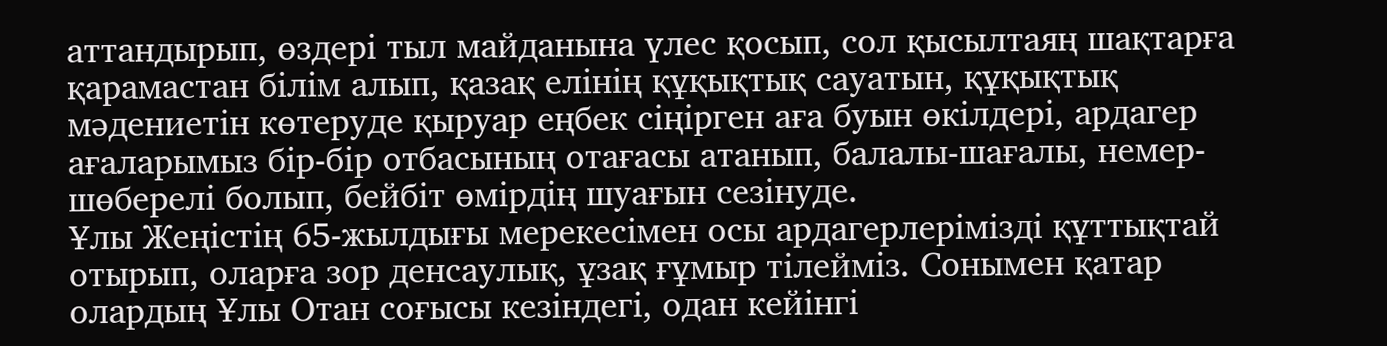аттандырып, өздері тыл майданына үлес қосып, сол қысылтаяң шақтарға қарамастан білім алып, қазақ елінің құқықтық сауатын, құқықтық мәдениетін көтеруде қыруар еңбек сіңірген аға буын өкілдері, ардагер ағаларымыз бір-бір отбасының отағасы атанып, балалы-шағалы, немер-шөберелі болып, бейбіт өмірдің шуағын сезінуде.
Ұлы Жеңістің 65-жылдығы мерекесімен осы ардагерлерімізді құттықтай отырып, оларға зор денсаулық, ұзақ ғұмыр тілейміз. Сонымен қатар олардың Ұлы Отан соғысы кезіндегі, одан кейінгі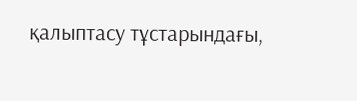қалыптасу тұстарындағы,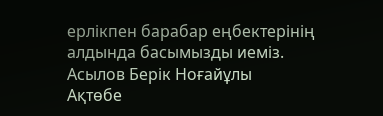ерлікпен барабар еңбектерінің алдында басымызды иеміз.
Асылов Берік Ноғайұлы
Ақтөбе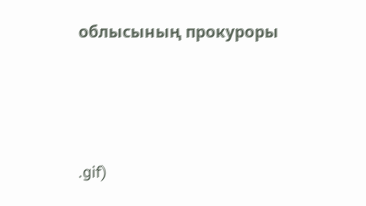облысының прокуроры




.gif)